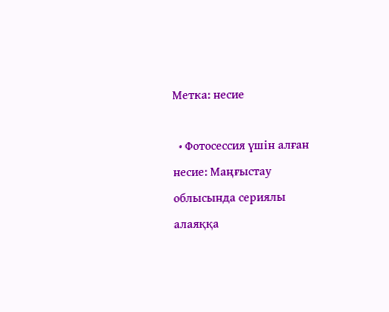Метка: несие

  • Фотосессия үшін алған несие: Маңғыстау облысында сериялы алаяққа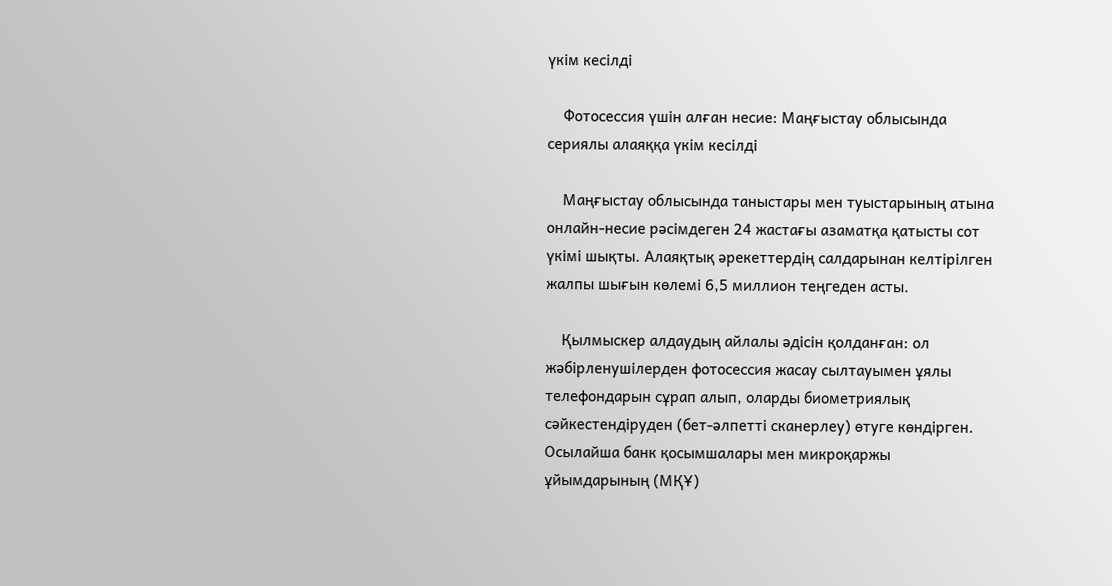үкім кесілді

    Фотосессия үшін алған несие: Маңғыстау облысында сериялы алаяққа үкім кесілді

    Маңғыстау облысында таныстары мен туыстарының атына онлайн-несие рәсімдеген 24 жастағы азаматқа қатысты сот үкімі шықты. Алаяқтық әрекеттердің салдарынан келтірілген жалпы шығын көлемі 6,5 миллион теңгеден асты.

    Қылмыскер алдаудың айлалы әдісін қолданған: ол жәбірленушілерден фотосессия жасау сылтауымен ұялы телефондарын сұрап алып, оларды биометриялық сәйкестендіруден (бет-әлпетті сканерлеу) өтуге көндірген. Осылайша банк қосымшалары мен микроқаржы ұйымдарының (МҚҰ)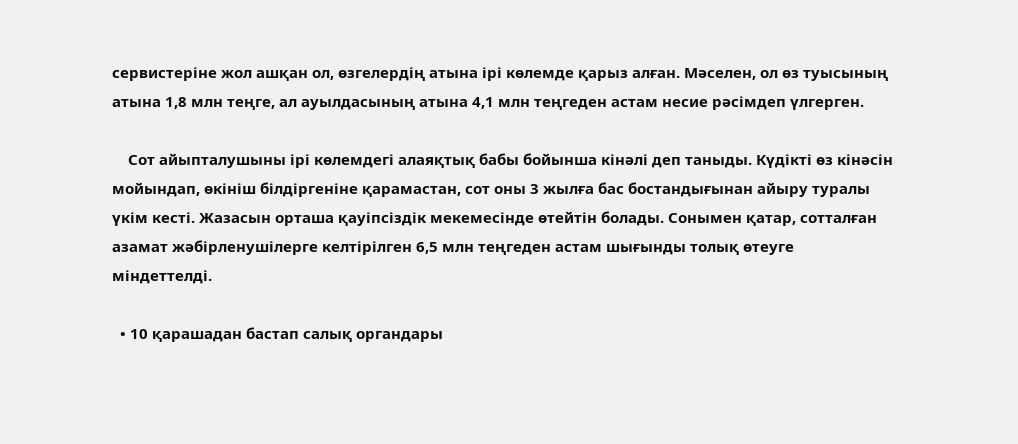сервистеріне жол ашқан ол, өзгелердің атына ірі көлемде қарыз алған. Мәселен, ол өз туысының атына 1,8 млн теңге, ал ауылдасының атына 4,1 млн теңгеден астам несие рәсімдеп үлгерген.

    Сот айыпталушыны ірі көлемдегі алаяқтық бабы бойынша кінәлі деп таныды. Күдікті өз кінәсін мойындап, өкініш білдіргеніне қарамастан, сот оны 3 жылға бас бостандығынан айыру туралы үкім кесті. Жазасын орташа қауіпсіздік мекемесінде өтейтін болады. Сонымен қатар, сотталған азамат жәбірленушілерге келтірілген 6,5 млн теңгеден астам шығынды толық өтеуге міндеттелді.

  • 10 қарашадан бастап салық органдары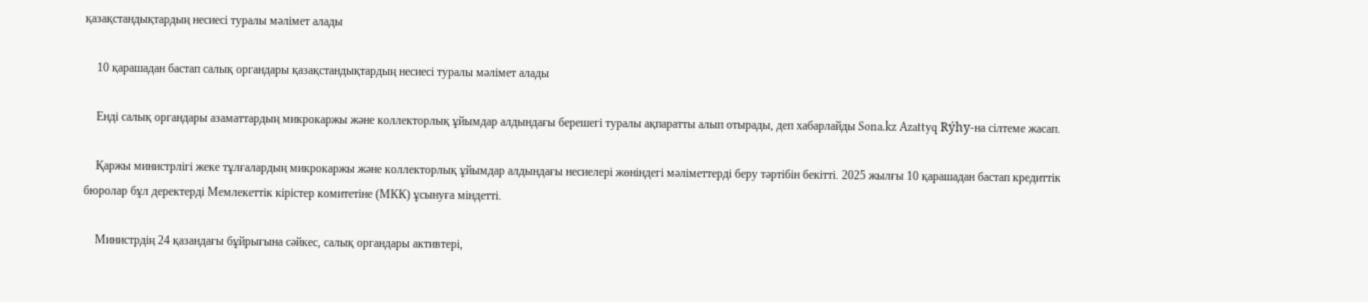қазақстандықтардың несиесі туралы мәлімет алады

    10 қарашадан бастап салық органдары қазақстандықтардың несиесі туралы мәлімет алады

    Енді салық органдары азаматтардың микрокаржы және коллекторлық ұйымдар алдындағы берешегі туралы ақпаратты алып отырады, деп хабарлайды Sona.kz Azattyq Rýhy-на сілтеме жасап.

    Қаржы министрлігі жеке тұлғалардың микрокаржы және коллекторлық ұйымдар алдындағы несиелері жөніндегі мәліметтерді беру тәртібін бекітті. 2025 жылғы 10 қарашадан бастап кредиттік бюролар бұл деректерді Мемлекеттік кірістер комитетіне (МКК) ұсынуға міндетті.

    Министрдің 24 қазандағы бұйрығына сәйкес, салық органдары активтері,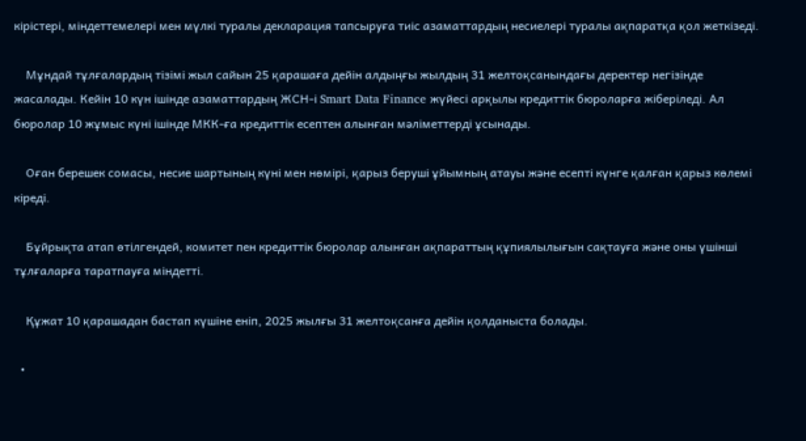кірістері, міндеттемелері мен мүлкі туралы декларация тапсыруға тиіс азаматтардың несиелері туралы ақпаратқа қол жеткізеді.

    Мұндай тұлғалардың тізімі жыл сайын 25 қарашаға дейін алдыңғы жылдың 31 желтоқсанындағы деректер негізінде жасалады. Кейін 10 күн ішінде азаматтардың ЖСН-і Smart Data Finance жүйесі арқылы кредиттік бюроларға жіберіледі. Ал бюролар 10 жұмыс күні ішінде МКК-ға кредиттік есептен алынған мәліметтерді ұсынады.

    Оған берешек сомасы, несие шартының күні мен нөмірі, қарыз беруші ұйымның атауы және есепті күнге қалған қарыз көлемі кіреді.

    Бұйрықта атап өтілгендей, комитет пен кредиттік бюролар алынған ақпараттың құпиялылығын сақтауға және оны үшінші тұлғаларға таратпауға міндетті.

    Құжат 10 қарашадан бастап күшіне еніп, 2025 жылғы 31 желтоқсанға дейін қолданыста болады.

  •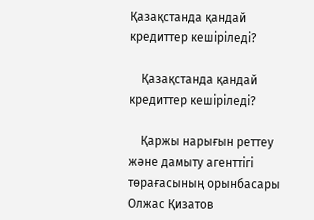Қазақстанда қандай кредиттер кешіріледі?

    Қазақстанда қандай кредиттер кешіріледі?

    Қаржы нарығын реттеу және дамыту агенттігі төрағасының орынбасары Олжас Қизатов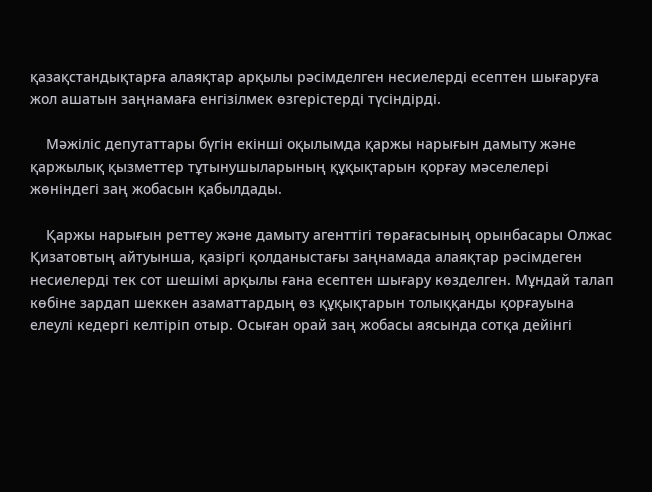қазақстандықтарға алаяқтар арқылы рәсімделген несиелерді есептен шығаруға жол ашатын заңнамаға енгізілмек өзгерістерді түсіндірді.

    Мәжіліс депутаттары бүгін екінші оқылымда қаржы нарығын дамыту және қаржылық қызметтер тұтынушыларының құқықтарын қорғау мәселелері жөніндегі заң жобасын қабылдады.

    Қаржы нарығын реттеу және дамыту агенттігі төрағасының орынбасары Олжас Қизатовтың айтуынша, қазіргі қолданыстағы заңнамада алаяқтар рәсімдеген несиелерді тек сот шешімі арқылы ғана есептен шығару көзделген. Мұндай талап көбіне зардап шеккен азаматтардың өз құқықтарын толыққанды қорғауына елеулі кедергі келтіріп отыр. Осыған орай заң жобасы аясында сотқа дейінгі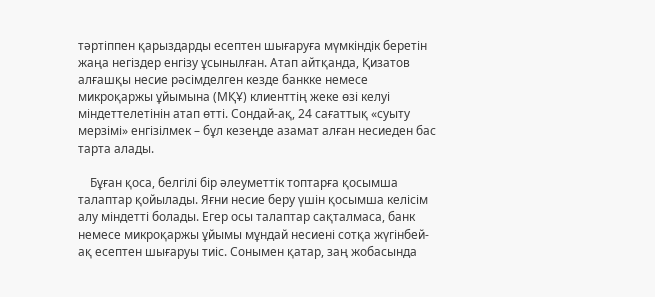тәртіппен қарыздарды есептен шығаруға мүмкіндік беретін жаңа негіздер енгізу ұсынылған. Атап айтқанда, Қизатов алғашқы несие рәсімделген кезде банкке немесе микроқаржы ұйымына (МҚҰ) клиенттің жеке өзі келуі міндеттелетінін атап өтті. Сондай-ақ, 24 сағаттық «суыту мерзімі» енгізілмек – бұл кезеңде азамат алған несиеден бас тарта алады.

    Бұған қоса, белгілі бір әлеуметтік топтарға қосымша талаптар қойылады. Яғни несие беру үшін қосымша келісім алу міндетті болады. Егер осы талаптар сақталмаса, банк немесе микроқаржы ұйымы мұндай несиені сотқа жүгінбей-ақ есептен шығаруы тиіс. Сонымен қатар, заң жобасында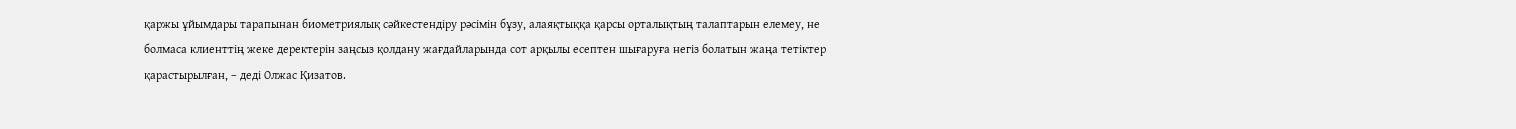қаржы ұйымдары тарапынан биометриялық сәйкестендіру рәсімін бұзу, алаяқтыққа қарсы орталықтың талаптарын елемеу, не болмаса клиенттің жеке деректерін заңсыз қолдану жағдайларында сот арқылы есептен шығаруға негіз болатын жаңа тетіктер қарастырылған, – деді Олжас Қизатов.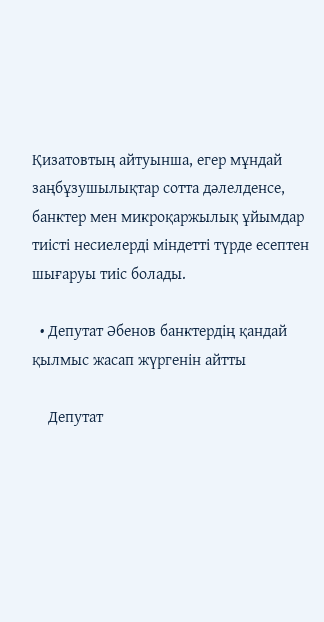Қизатовтың айтуынша, егер мұндай заңбұзушылықтар сотта дәлелденсе, банктер мен микроқаржылық ұйымдар тиісті несиелерді міндетті түрде есептен шығаруы тиіс болады.

  • Депутат Әбенов банктердің қандай қылмыс жасап жүргенін айтты

    Депутат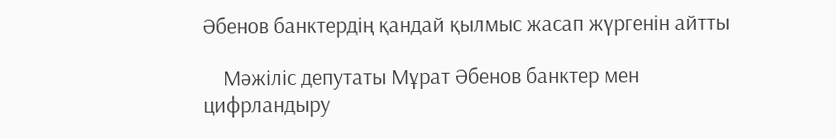Әбенов банктердің қандай қылмыс жасап жүргенін айтты

    Мәжіліс депутаты Мұрат Әбенов банктер мен цифрландыру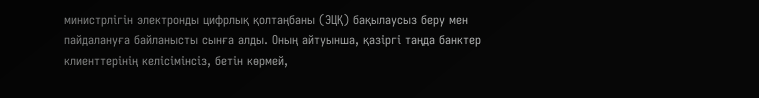министрлігін электронды цифрлық қолтаңбаны (ЭЦҚ) бақылаусыз беру мен пайдалануға байланысты сынға алды. Оның айтуынша, қазіргі таңда банктер клиенттерінің келісімінсіз, бетін көрмей,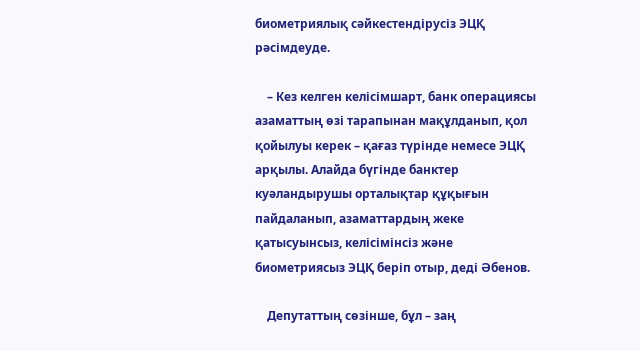биометриялық сәйкестендірусіз ЭЦҚ рәсімдеуде.

    – Кез келген келісімшарт, банк операциясы азаматтың өзі тарапынан мақұлданып, қол қойылуы керек – қағаз түрінде немесе ЭЦҚ арқылы. Алайда бүгінде банктер куәландырушы орталықтар құқығын пайдаланып, азаматтардың жеке қатысуынсыз, келісімінсіз және биометриясыз ЭЦҚ беріп отыр, деді Әбенов.

    Депутаттың сөзінше, бұл – заң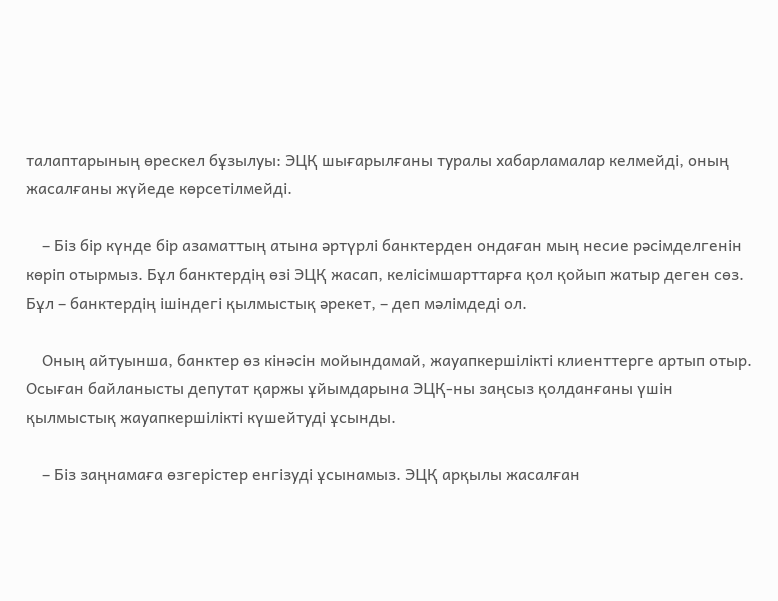талаптарының өрескел бұзылуы: ЭЦҚ шығарылғаны туралы хабарламалар келмейді, оның жасалғаны жүйеде көрсетілмейді.

    – Біз бір күнде бір азаматтың атына әртүрлі банктерден ондаған мың несие рәсімделгенін көріп отырмыз. Бұл банктердің өзі ЭЦҚ жасап, келісімшарттарға қол қойып жатыр деген сөз. Бұл – банктердің ішіндегі қылмыстық әрекет, – деп мәлімдеді ол.

    Оның айтуынша, банктер өз кінәсін мойындамай, жауапкершілікті клиенттерге артып отыр. Осыған байланысты депутат қаржы ұйымдарына ЭЦҚ-ны заңсыз қолданғаны үшін қылмыстық жауапкершілікті күшейтуді ұсынды.

    – Біз заңнамаға өзгерістер енгізуді ұсынамыз. ЭЦҚ арқылы жасалған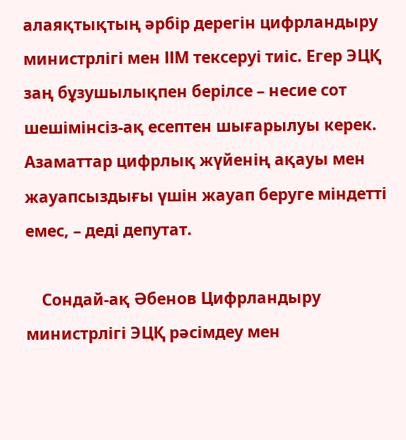алаяқтықтың әрбір дерегін цифрландыру министрлігі мен ІІМ тексеруі тиіс. Егер ЭЦҚ заң бұзушылықпен берілсе – несие сот шешімінсіз-ақ есептен шығарылуы керек. Азаматтар цифрлық жүйенің ақауы мен жауапсыздығы үшін жауап беруге міндетті емес, – деді депутат.

    Сондай-ақ Әбенов Цифрландыру министрлігі ЭЦҚ рәсімдеу мен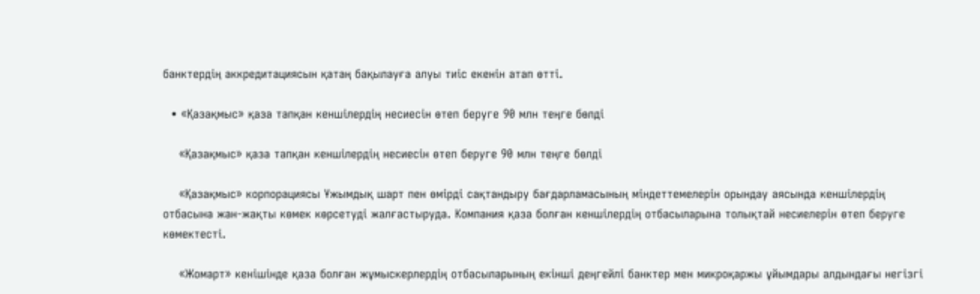банктердің аккредитациясын қатаң бақылауға алуы тиіс екенін атап өтті.

  • «Қазақмыс» қаза тапқан кеншілердің несиесін өтеп беруге 90 млн теңге бөлді

    «Қазақмыс» қаза тапқан кеншілердің несиесін өтеп беруге 90 млн теңге бөлді

    «Қазақмыс» корпорациясы Ұжымдық шарт пен өмірді сақтандыру бағдарламасының міндеттемелерін орындау аясында кеншілердің отбасына жан-жақты көмек көрсетуді жалғастыруда. Компания қаза болған кеншілердің отбасыларына толықтай несиелерін өтеп беруге көмектесті.

    «Жомарт» кенішінде қаза болған жұмыскерлердің отбасыларының екінші деңгейлі банктер мен микроқаржы ұйымдары алдындағы негізгі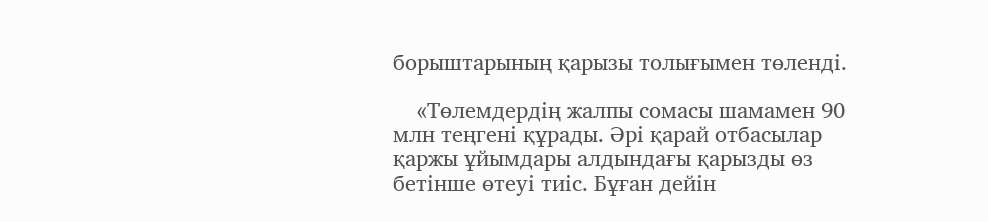борыштарының қарызы толығымен төленді.

    «Төлемдердің жалпы сомасы шамамен 90 млн теңгені құрады. Әрі қарай отбасылар қаржы ұйымдары алдындағы қарызды өз бетінше өтеуі тиіс. Бұған дейін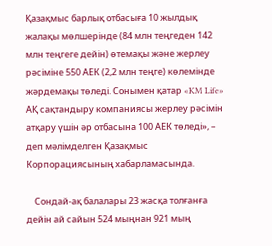Қазақмыс барлық отбасыға 10 жылдық жалақы мөлшерінде (84 млн теңгеден 142 млн теңгеге дейін) өтемақы және жерлеу рәсіміне 550 АЕК (2,2 млн теңге) көлемінде жәрдемақы төледі. Сонымен қатар «KM Life» АҚ сақтандыру компаниясы жерлеу рәсімін атқару үшін әр отбасына 100 АЕК төледі», – деп мәлімделген Қазақмыс Корпорациясының хабарламасында.

    Сондай-ақ балалары 23 жасқа толғанға дейін ай сайын 524 мыңнан 921 мың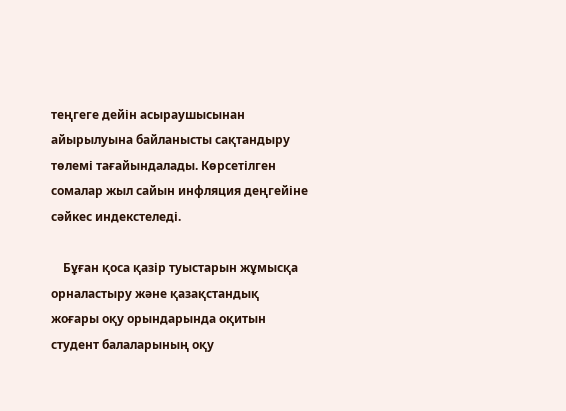теңгеге дейін асыраушысынан айырылуына байланысты сақтандыру төлемі тағайындалады. Көрсетілген сомалар жыл сайын инфляция деңгейіне сәйкес индекстеледі.

    Бұған қоса қазір туыстарын жұмысқа орналастыру және қазақстандық жоғары оқу орындарында оқитын студент балаларының оқу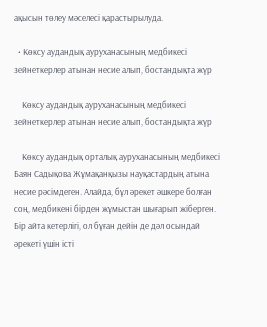ақысын төлеу мәселесі қарастырылуда.

  • Көксу аудандық ауруханасының медбикесі зейнеткерлер атынан несие алып, бостандықта жүр

    Көксу аудандық ауруханасының медбикесі зейнеткерлер атынан несие алып, бостандықта жүр

    Көксу аудандық орталық ауруханасының медбикесі Баян Садықова Жұмақанқызы науқастардың атына несие рәсімдеген. Алайда, бұл әрекет әшкере болған соң, медбикені бірден жұмыстан шығарып жіберген. Бір айта кетерлігі, ол бұған дейін де дәл осындай әрекеті үшін істі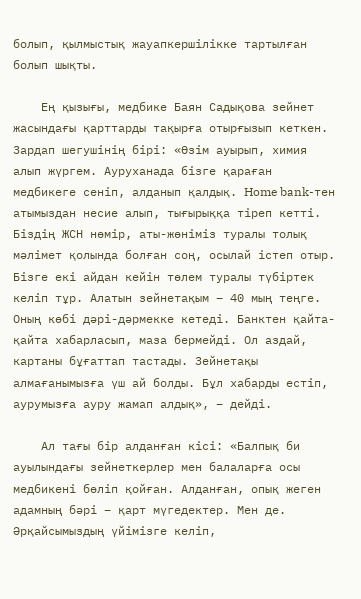болып, қылмыстық жауапкершілікке тартылған болып шықты.

    Ең қызығы, медбике Баян Садықова зейнет жасындағы қарттарды тақырға отырғызып кеткен. Зардап шегушінің бірі: «Өзім ауырып, химия алып жүргем. Ауруханада бізге қараған медбикеге сеніп, алданып қалдық. Home bank-тен атымыздан несие алып, тығырыққа тіреп кетті. Біздің ЖСН нөмір, аты-жөніміз туралы толық мәлімет қолында болған соң, осылай істеп отыр. Бізге екі айдан кейін төлем туралы түбіртек келіп тұр. Алатын зейнетақым – 40 мың теңге. Оның көбі дәрі-дәрмекке кетеді. Банктен қайта-қайта хабарласып, маза бермейді. Ол аздай, картаны бұғаттап тастады. Зейнетақы алмағанымызға үш ай болды. Бұл хабарды естіп, аурумызға ауру жамап алдық», – дейді.

    Ал тағы бір алданған кісі: «Балпық би ауылындағы зейнеткерлер мен балаларға осы медбикені бөліп қойған. Алданған, опық жеген адамның бәрі – қарт мүгедектер. Мен де. Әрқайсымыздың үйімізге келіп,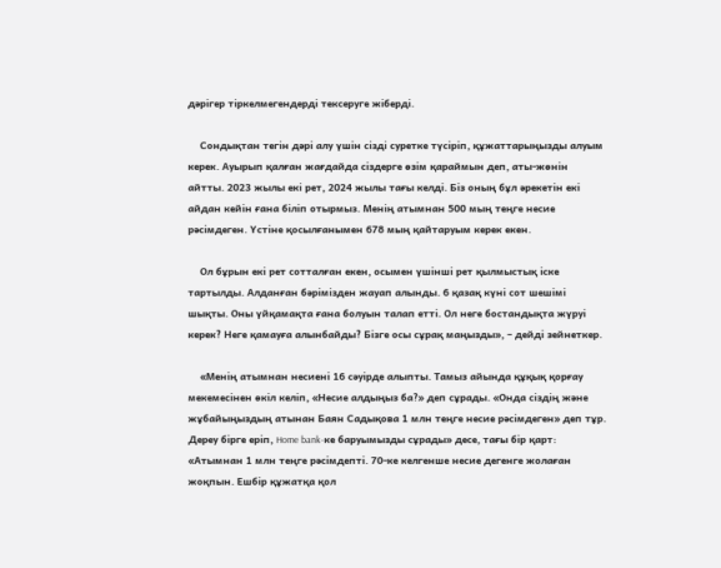дәрігер тіркелмегендерді тексеруге жіберді.

    Сондықтан тегін дәрі алу үшін сізді суретке түсіріп, құжаттарыңызды алуым керек. Ауырып қалған жағдайда сіздерге өзім қараймын деп, аты-жөнін айтты. 2023 жылы екі рет, 2024 жылы тағы келді. Біз оның бұл әрекетін екі айдан кейін ғана біліп отырмыз. Менің атымнан 500 мың теңге несие рәсімдеген. Үстіне қосылғанымен 678 мың қайтаруым керек екен.

    Ол бұрын екі рет сотталған екен, осымен үшінші рет қылмыстық іске тартылды. Алданған бәрімізден жауап алынды. 6 қазақ күні сот шешімі шықты. Оны үйқамақта ғана болуын талап етті. Ол неге бостандықта жүруі керек? Неге қамауға алынбайды? Бізге осы сұрақ маңызды», – дейді зейнеткер.

    «Менің атымнан несиені 16 сәуірде алыпты. Тамыз айында құқық қорғау мекемесінен өкіл келіп, «Несие алдыңыз ба?» деп сұрады. «Онда сіздің және жұбайыңыздың атынан Баян Садықова 1 млн теңге несие рәсімдеген» деп тұр. Дереу бірге еріп, Home bank-ке баруымызды сұрады» десе, тағы бір қарт: «Атымнан 1 млн теңге рәсімдепті. 70-ке келгенше несие дегенге жолаған жоқпын. Ешбір құжатқа қол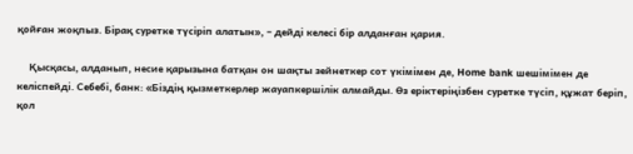қойған жоқпыз. Бірақ суретке түсіріп алатын», – дейді келесі бір алданған қария.

    Қысқасы, алданып, несие қарызына батқан он шақты зейнеткер сот үкімімен де, Home bank шешімімен де келіспейді. Себебі, банк: «Біздің қызметкерлер жауапкершілік алмайды. Өз еріктеріңізбен суретке түсіп, құжат беріп, қол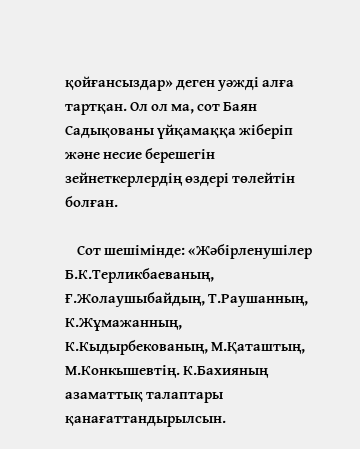қойғансыздар» деген уәжді алға тартқан. Ол ол ма, сот Баян Садықованы үйқамаққа жіберіп және несие берешегін зейнеткерлердің өздері төлейтін болған.

    Сот шешімінде: «Жәбірленушілер Б.К.Терликбаеваның, Ғ.Жолаушыбайдың, Т.Раушанның, К.Жұмажанның, К.Кыдырбекованың, М.Қаташтың, М.Конкышевтің. К.Бахияның азаматтық талаптары қанағаттандырылсын.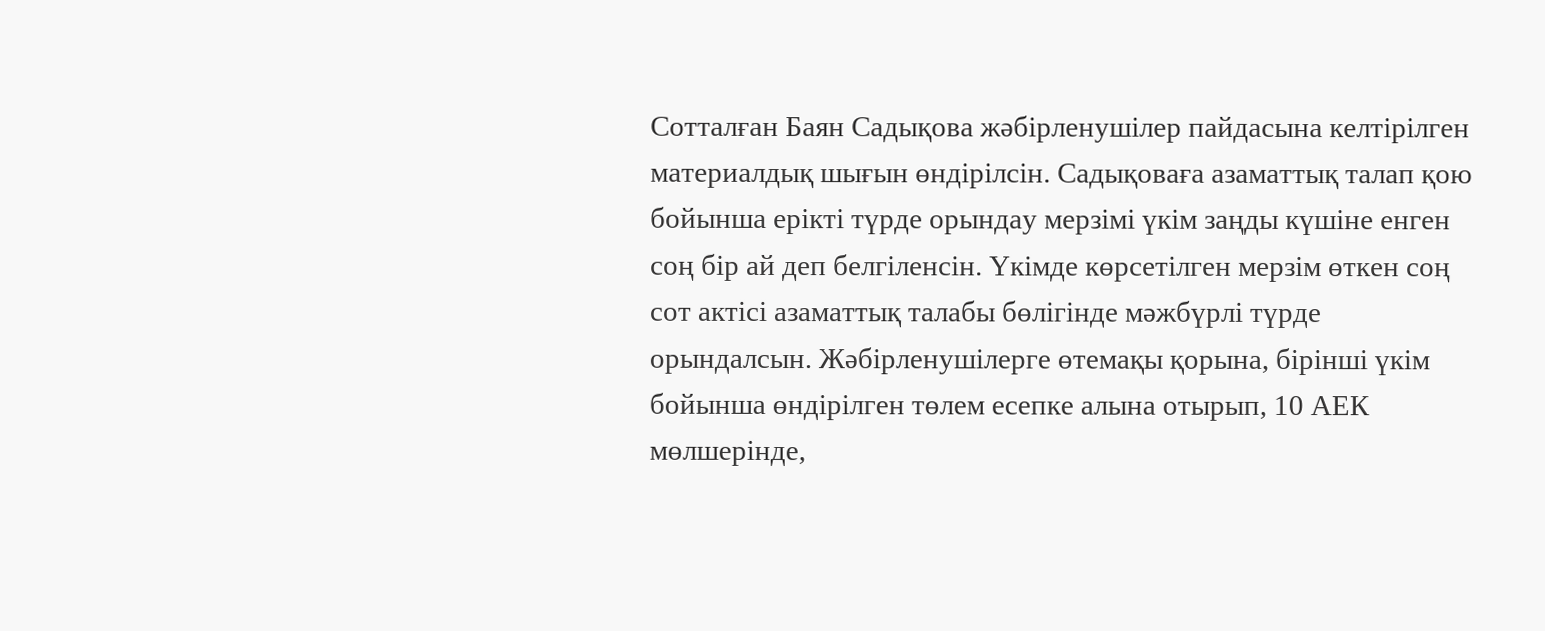Сотталған Баян Садықова жәбірленушілер пайдасына келтірілген материалдық шығын өндірілсін. Садықоваға азаматтық талап қою бойынша ерікті түрде орындау мерзімі үкім заңды күшіне енген соң бір ай деп белгіленсін. Үкімде көрсетілген мерзім өткен соң сот актісі азаматтық талабы бөлігінде мәжбүрлі түрде орындалсын. Жәбірленушілерге өтемақы қорына, бірінші үкім бойынша өндірілген төлем есепке алына отырып, 10 АЕК мөлшерінде,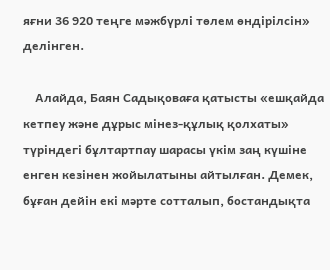яғни 36 920 теңге мәжбүрлі төлем өндірілсін» делінген.

    Алайда, Баян Садықоваға қатысты «ешқайда кетпеу және дұрыс мінез-құлық қолхаты» түріндегі бұлтартпау шарасы үкім заң күшіне енген кезінен жойылатыны айтылған. Демек, бұған дейін екі мәрте сотталып, бостандықта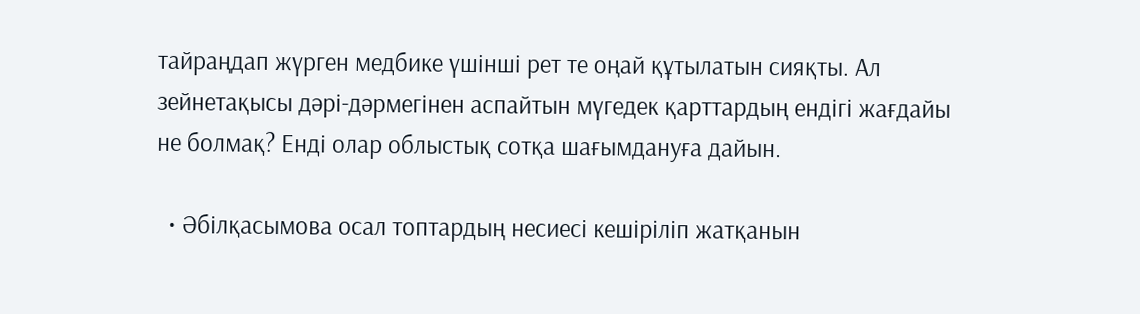тайраңдап жүрген медбике үшінші рет те оңай құтылатын сияқты. Ал зейнетақысы дәрі-дәрмегінен аспайтын мүгедек қарттардың ендігі жағдайы не болмақ? Енді олар облыстық сотқа шағымдануға дайын.

  • Әбілқасымова осал топтардың несиесі кешіріліп жатқанын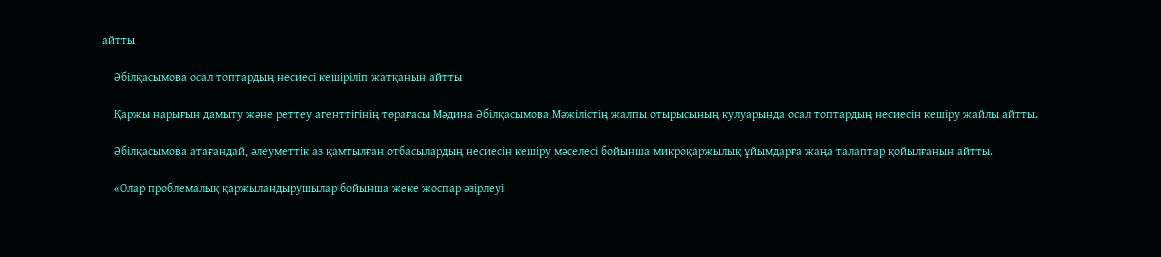айтты

    Әбілқасымова осал топтардың несиесі кешіріліп жатқанын айтты

    Қаржы нарығын дамыту және реттеу агенттігінің төрағасы Мәдина Әбілқасымова Мәжілістің жалпы отырысының кулуарында осал топтардың несиесін кешіру жайлы айтты.

    Әбілқасымова атағандай, әлеуметтік аз қамтылған отбасылардың несиесін кешіру мәселесі бойынша микроқаржылық ұйымдарға жаңа талаптар қойылғанын айтты.

    «Олар проблемалық қаржыландырушылар бойынша жеке жоспар әзірлеуі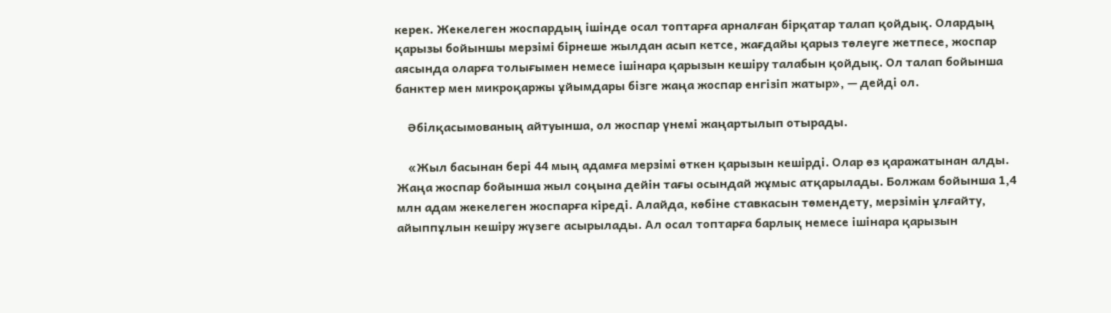керек. Жекелеген жоспардың ішінде осал топтарға арналған бірқатар талап қойдық. Олардың қарызы бойыншы мерзімі бірнеше жылдан асып кетсе, жағдайы қарыз төлеуге жетпесе, жоспар аясында оларға толығымен немесе ішінара қарызын кешіру талабын қойдық. Ол талап бойынша банктер мен микроқаржы ұйымдары бізге жаңа жоспар енгізіп жатыр», — дейді ол.

    Әбілқасымованың айтуынша, ол жоспар үнемі жаңартылып отырады.

    «Жыл басынан бері 44 мың адамға мерзімі өткен қарызын кешірді. Олар өз қаражатынан алды. Жаңа жоспар бойынша жыл соңына дейін тағы осындай жұмыс атқарылады. Болжам бойынша 1,4 млн адам жекелеген жоспарға кіреді. Алайда, көбіне ставкасын төмендету, мерзімін ұлғайту, айыппұлын кешіру жүзеге асырылады. Ал осал топтарға барлық немесе ішінара қарызын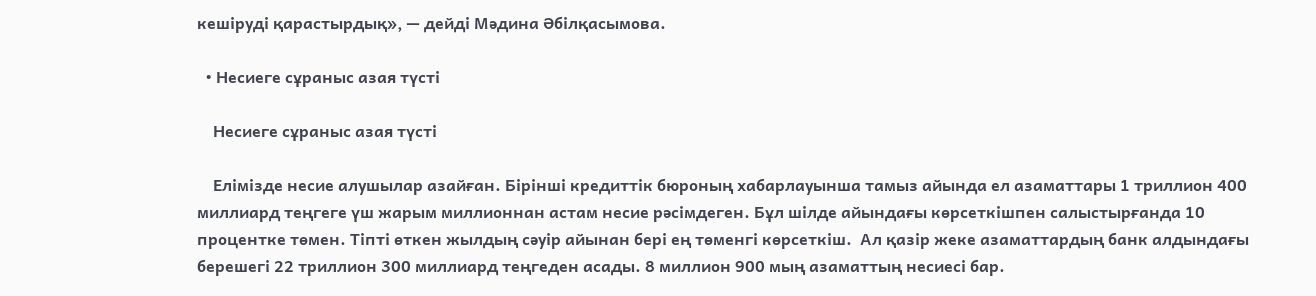кешіруді қарастырдық», — дейді Мәдина Әбілқасымова.

  • Несиеге сұраныс азая түсті

    Несиеге сұраныс азая түсті

    Елімізде несие алушылар азайған. Бірінші кредиттік бюроның хабарлауынша тамыз айында ел азаматтары 1 триллион 400 миллиард теңгеге үш жарым миллионнан астам несие рәсімдеген. Бұл шілде айындағы көрсеткішпен салыстырғанда 10 процентке төмен. Тіпті өткен жылдың сәуір айынан бері ең төменгі көрсеткіш.  Ал қазір жеке азаматтардың банк алдындағы берешегі 22 триллион 300 миллиард теңгеден асады. 8 миллион 900 мың азаматтың несиесі бар.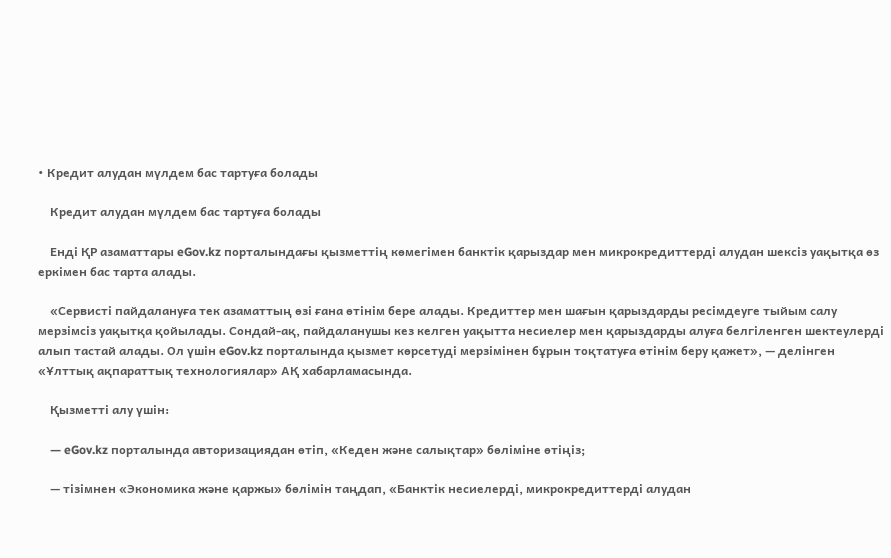• Кредит алудан мүлдем бас тартуға болады

    Кредит алудан мүлдем бас тартуға болады

    Енді ҚР азаматтары eGov.kz порталындағы қызметтің көмегімен банктік қарыздар мен микрокредиттерді алудан шексіз уақытқа өз еркімен бас тарта алады.

    «Сервисті пайдалануға тек азаматтың өзі ғана өтінім бере алады. Кредиттер мен шағын қарыздарды ресімдеуге тыйым салу мерзімсіз уақытқа қойылады. Сондай-ақ, пайдаланушы кез келген уақытта несиелер мен қарыздарды алуға белгіленген шектеулерді алып тастай алады. Ол үшін eGov.kz порталында қызмет көрсетуді мерзімінен бұрын тоқтатуға өтінім беру қажет», — делінген «Ұлттық ақпараттық технологиялар» АҚ хабарламасында.

    Қызметті алу үшін:

    — eGov.kz порталында авторизациядан өтіп, «Кеден және салықтар» бөліміне өтіңіз;

    — тізімнен «Экономика және қаржы» бөлімін таңдап, «Банктік несиелерді, микрокредиттерді алудан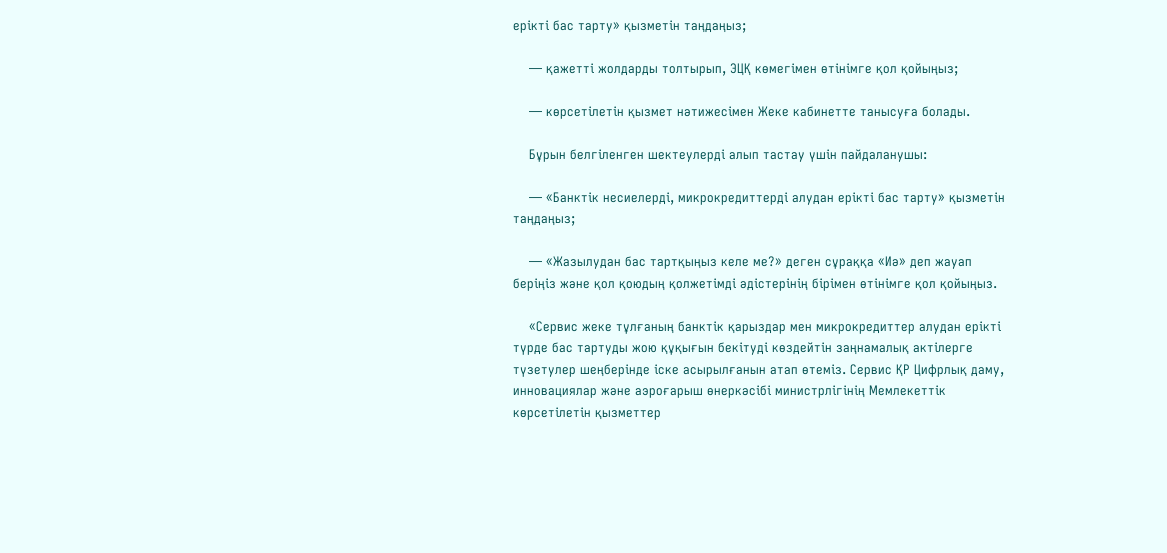ерікті бас тарту» қызметін таңдаңыз;

    — қажетті жолдарды толтырып, ЭЦҚ көмегімен өтінімге қол қойыңыз;

    — көрсетілетін қызмет нәтижесімен Жеке кабинетте танысуға болады.

    Бұрын белгіленген шектеулерді алып тастау үшін пайдаланушы:

    — «Банктік несиелерді, микрокредиттерді алудан ерікті бас тарту» қызметін таңдаңыз;

    — «Жазылудан бас тартқыңыз келе ме?» деген сұраққа «Иә» деп жауап беріңіз және қол қоюдың қолжетімді әдістерінің бірімен өтінімге қол қойыңыз.

    «Сервис жеке тұлғаның банктік қарыздар мен микрокредиттер алудан ерікті түрде бас тартуды жою құқығын бекітуді көздейтін заңнамалық актілерге түзетулер шеңберінде іске асырылғанын атап өтеміз. Сервис ҚР Цифрлық даму, инновациялар және аэроғарыш өнеркәсібі министрлігінің Мемлекеттік көрсетілетін қызметтер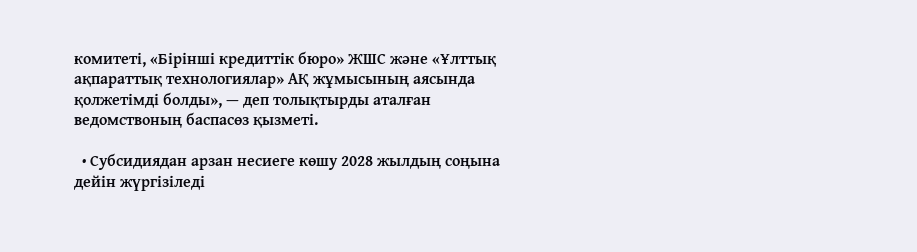комитеті, «Бірінші кредиттік бюро» ЖШС және «Ұлттық ақпараттық технологиялар» АҚ жұмысының аясында қолжетімді болды», — деп толықтырды аталған ведомствоның баспасөз қызметі.

  • Субсидиядан арзан несиеге көшу 2028 жылдың соңына дейін жүргізіледі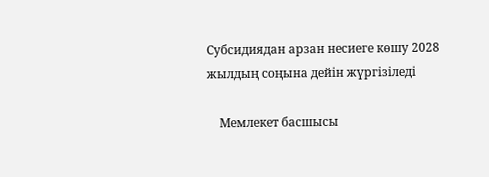Субсидиядан арзан несиеге көшу 2028 жылдың соңына дейін жүргізіледі

    Мемлекет басшысы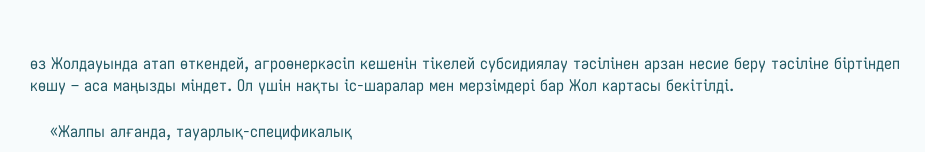өз Жолдауында атап өткендей, агроөнеркәсіп кешенін тікелей субсидиялау тәсілінен арзан несие беру тәсіліне біртіндеп көшу – аса маңызды міндет. Ол үшін нақты іс-шаралар мен мерзімдері бар Жол картасы бекітілді.

    «Жалпы алғанда, тауарлық-спецификалық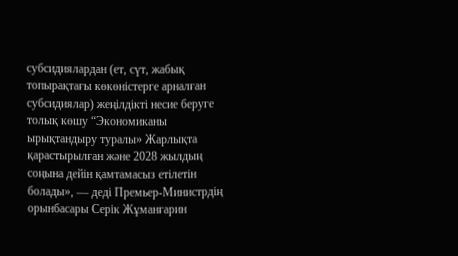субсидиялардан (ет, сүт, жабық топырақтағы көкөністерге арналған субсидиялар) жеңілдікті несие беруге толық көшу “Экономиканы ырықтандыру туралы» Жарлықта қарастырылған және 2028 жылдың соңына дейін қамтамасыз етілетін болады», — деді Премьер-Министрдің орынбасары Серік Жұманғарин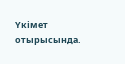Үкімет отырысында.